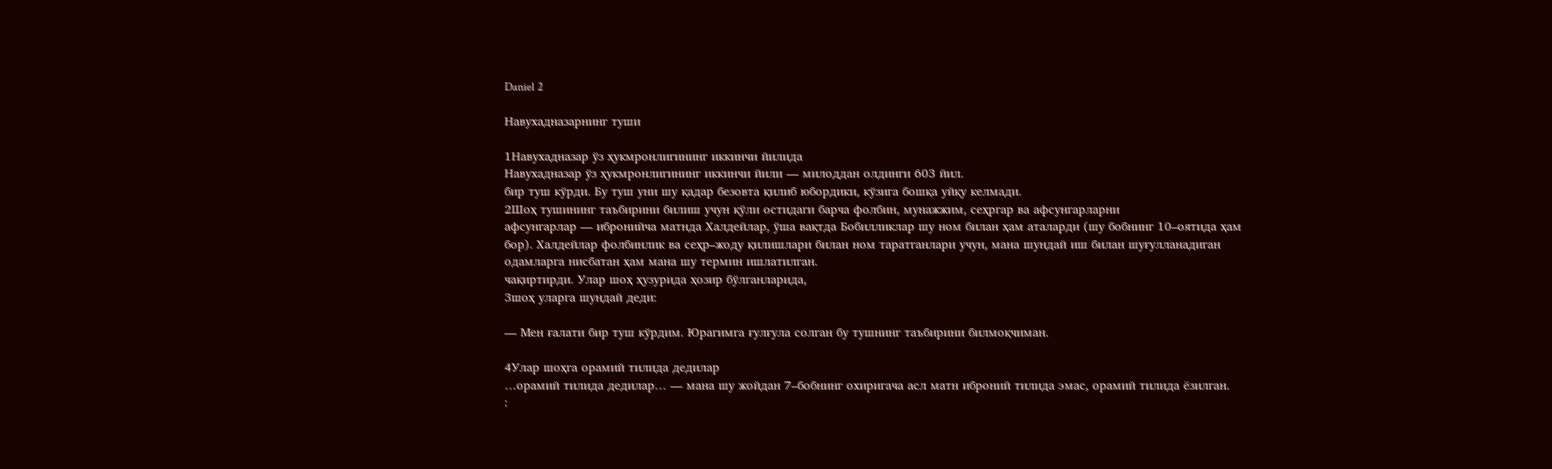Daniel 2

Навухадназарнинг туши

1Навухадназар ўз ҳукмронлигининг иккинчи йилида
Навухадназар ўз ҳукмронлигининг иккинчи йили — милоддан олдинги 603 йил.
бир туш кўрди. Бу туш уни шу қадар безовта қилиб юбордики, кўзига бошқа уйқу келмади.
2Шоҳ тушининг таъбирини билиш учун қўли остидаги барча фолбин, мунажжим, сеҳргар ва афсунгарларни
афсунгарлар — ибронийча матнда Халдейлар, ўша вақтда Бобилликлар шу ном билан ҳам аталарди (шу бобнинг 10–оятида ҳам бор). Халдейлар фолбинлик ва сеҳр–жоду қилишлари билан ном таратганлари учун, мана шундай иш билан шуғулланадиган одамларга нисбатан ҳам мана шу термин ишлатилган.
чақиртирди. Улар шоҳ ҳузурида ҳозир бўлганларида,
3шоҳ уларга шундай деди:

— Мен ғалати бир туш кўрдим. Юрагимга ғулғула солган бу тушнинг таъбирини билмоқчиман.

4Улар шоҳга орамий тилида дедилар
…орамий тилида дедилар… — мана шу жойдан 7–бобнинг охиригача асл матн иброний тилида эмас, орамий тилида ёзилган.
: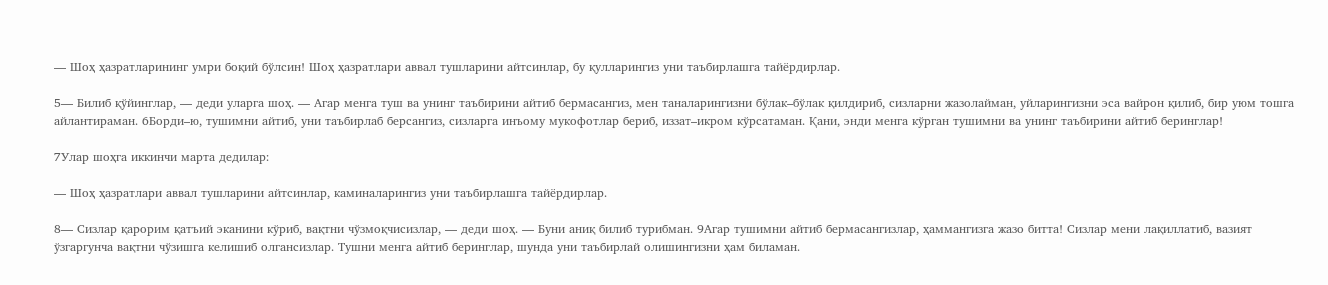— Шоҳ ҳазратларининг умри боқий бўлсин! Шоҳ ҳазратлари аввал тушларини айтсинлар, бу қулларингиз уни таъбирлашга тайёрдирлар.

5— Билиб қўйинглар, — деди уларга шоҳ. — Агар менга туш ва унинг таъбирини айтиб бермасангиз, мен таналарингизни бўлак–бўлак қилдириб, сизларни жазолайман, уйларингизни эса вайрон қилиб, бир уюм тошга айлантираман. 6Борди–ю, тушимни айтиб, уни таъбирлаб берсангиз, сизларга инъому мукофотлар бериб, иззат–икром кўрсатаман. Қани, энди менга кўрган тушимни ва унинг таъбирини айтиб беринглар!

7Улар шоҳга иккинчи марта дедилар:

— Шоҳ ҳазратлари аввал тушларини айтсинлар, каминаларингиз уни таъбирлашга тайёрдирлар.

8— Сизлар қарорим қатъий эканини кўриб, вақтни чўзмоқчисизлар, — деди шоҳ. — Буни аниқ билиб турибман. 9Агар тушимни айтиб бермасангизлар, ҳаммангизга жазо битта! Сизлар мени лақиллатиб, вазият ўзгаргунча вақтни чўзишга келишиб олгансизлар. Тушни менга айтиб беринглар, шунда уни таъбирлай олишингизни ҳам биламан.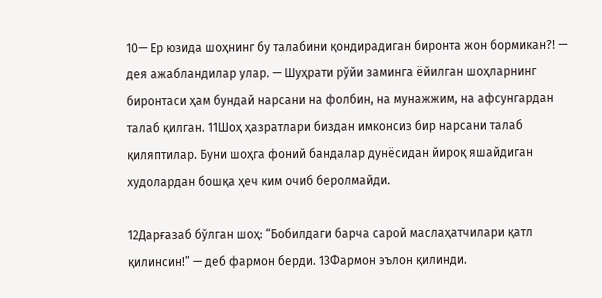10— Ер юзида шоҳнинг бу талабини қондирадиган биронта жон бормикан?! — дея ажабландилар улар. — Шуҳрати рўйи заминга ёйилган шоҳларнинг биронтаси ҳам бундай нарсани на фолбин, на мунажжим, на афсунгардан талаб қилган. 11Шоҳ ҳазратлари биздан имконсиз бир нарсани талаб қиляптилар. Буни шоҳга фоний бандалар дунёсидан йироқ яшайдиган худолардан бошқа ҳеч ким очиб беролмайди.

12Дарғазаб бўлган шоҳ: “Бобилдаги барча сарой маслаҳатчилари қатл қилинсин!” — деб фармон берди. 13Фармон эълон қилинди.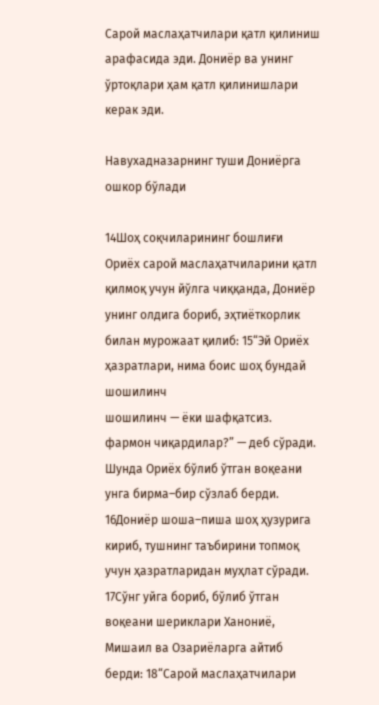Сарой маслаҳатчилари қатл қилиниш арафасида эди. Дониёр ва унинг ўртоқлари ҳам қатл қилинишлари керак эди.

Навухадназарнинг туши Дониёрга ошкор бўлади

14Шоҳ соқчиларининг бошлиғи Ориёх сарой маслаҳатчиларини қатл қилмоқ учун йўлга чиққанда, Дониёр унинг олдига бориб, эҳтиёткорлик билан мурожаат қилиб: 15“Эй Ориёх ҳазратлари, нима боис шоҳ бундай шошилинч
шошилинч — ёки шафқатсиз.
фармон чиқардилар?” — деб сўради. Шунда Ориёх бўлиб ўтган воқеани унга бирма–бир сўзлаб берди.
16Дониёр шоша–пиша шоҳ ҳузурига кириб, тушнинг таъбирини топмоқ учун ҳазратларидан муҳлат сўради. 17Сўнг уйга бориб, бўлиб ўтган воқеани шериклари Ханониё, Мишаил ва Озариёларга айтиб берди: 18“Сарой маслаҳатчилари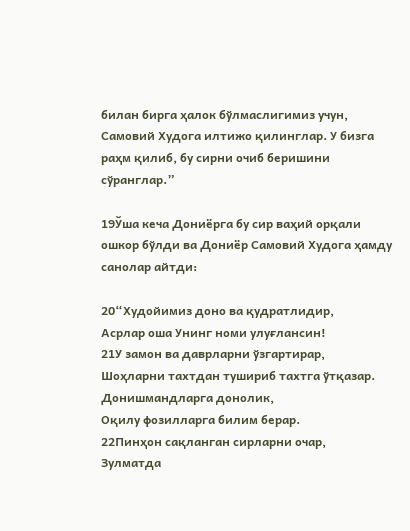билан бирга ҳалок бўлмаслигимиз учун, Самовий Худога илтижо қилинглар. У бизга раҳм қилиб, бу сирни очиб беришини сўранглар.”

19Ўша кеча Дониёрга бу сир ваҳий орқали ошкор бўлди ва Дониёр Самовий Худога ҳамду санолар айтди:

20“Худойимиз доно ва қудратлидир,
Асрлар оша Унинг номи улуғлансин!
21У замон ва даврларни ўзгартирар,
Шоҳларни тахтдан тушириб тахтга ўтқазар.
Донишмандларга донолик,
Оқилу фозилларга билим берар.
22Пинҳон сақланган сирларни очар,
Зулматда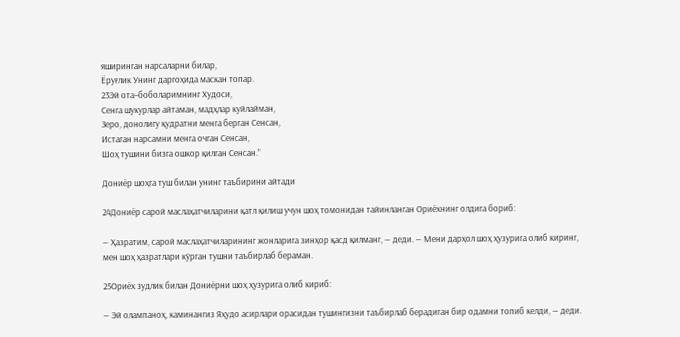яширинган нарсаларни билар,
Ёруғлик Унинг даргоҳида маскан топар.
23Эй ота–боболаримнинг Худоси,
Сенга шукурлар айтаман, мадҳлар куйлайман,
Зеро, донолигу қудратни менга берган Сенсан,
Истаган нарсамни менга очган Сенсан,
Шоҳ тушини бизга ошкор қилган Сенсан.”

Дониёр шоҳга туш билан унинг таъбирини айтади

24Дониёр сарой маслаҳатчиларини қатл қилиш учун шоҳ томонидан тайинланган Ориёхнинг олдига бориб:

— Ҳазратим, сарой маслаҳатчиларининг жонларига зинҳор қасд қилманг, — деди. — Мени дарҳол шоҳ ҳузурига олиб киринг, мен шоҳ ҳазратлари кўрган тушни таъбирлаб бераман.

25Ориёх зудлик билан Дониёрни шоҳ ҳузурига олиб кириб:

— Эй олампаноҳ, каминангиз Яҳудо асирлари орасидан тушингизни таъбирлаб берадиган бир одамни топиб келди, — деди.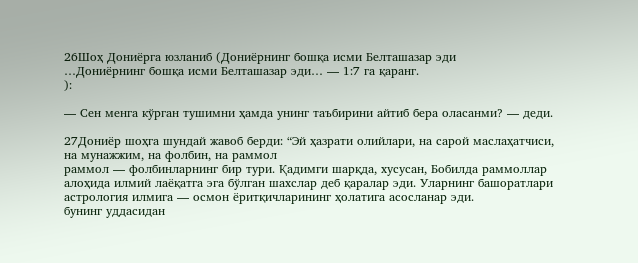26Шоҳ Дониёрга юзланиб (Дониёрнинг бошқа исми Белташазар эди
…Дониёрнинг бошқа исми Белташазар эди… — 1:7 га қаранг.
):

— Сен менга кўрган тушимни ҳамда унинг таъбирини айтиб бера оласанми? — деди.

27Дониёр шоҳга шундай жавоб берди: “Эй ҳазрати олийлари, на сарой маслаҳатчиси, на мунажжим, на фолбин, на раммол
раммол — фолбинларнинг бир тури. Қадимги шарқда, хусусан, Бобилда раммоллар алоҳида илмий лаёқатга эга бўлган шахслар деб қаралар эди. Уларнинг башоратлари астрология илмига — осмон ёритқичларининг ҳолатига асосланар эди.
бунинг уддасидан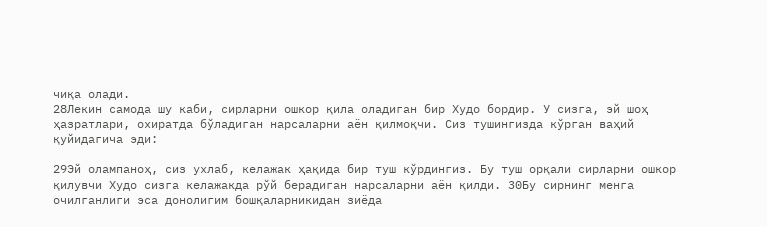чиқа олади.
28Лекин самода шу каби, сирларни ошкор қила оладиган бир Худо бордир. У сизга, эй шоҳ ҳазратлари, охиратда бўладиган нарсаларни аён қилмоқчи. Сиз тушингизда кўрган ваҳий қуйидагича эди:

29Эй олампаноҳ, сиз ухлаб, келажак ҳақида бир туш кўрдингиз. Бу туш орқали сирларни ошкор қилувчи Худо сизга келажакда рўй берадиган нарсаларни аён қилди. 30Бу сирнинг менга очилганлиги эса донолигим бошқаларникидан зиёда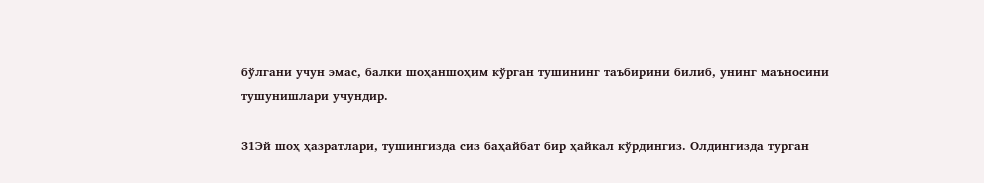бўлгани учун эмас, балки шоҳаншоҳим кўрган тушининг таъбирини билиб, унинг маъносини тушунишлари учундир.

31Эй шоҳ ҳазратлари, тушингизда сиз баҳайбат бир ҳайкал кўрдингиз. Олдингизда турган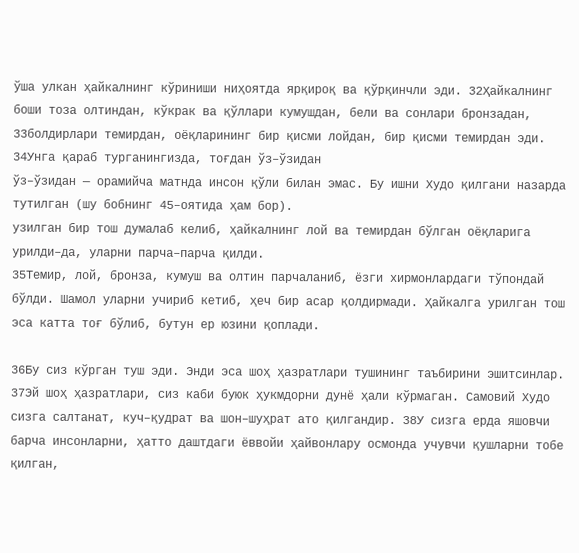ўша улкан ҳайкалнинг кўриниши ниҳоятда ярқироқ ва қўрқинчли эди. 32Ҳайкалнинг боши тоза олтиндан, кўкрак ва қўллари кумушдан, бели ва сонлари бронзадан, 33болдирлари темирдан, оёқларининг бир қисми лойдан, бир қисми темирдан эди. 34Унга қараб турганингизда, тоғдан ўз–ўзидан
ўз–ўзидан — орамийча матнда инсон қўли билан эмас. Бу ишни Худо қилгани назарда тутилган (шу бобнинг 45–оятида ҳам бор).
узилган бир тош думалаб келиб, ҳайкалнинг лой ва темирдан бўлган оёқларига урилди–да, уларни парча–парча қилди.
35Темир, лой, бронза, кумуш ва олтин парчаланиб, ёзги хирмонлардаги тўпондай бўлди. Шамол уларни учириб кетиб, ҳеч бир асар қолдирмади. Ҳайкалга урилган тош эса катта тоғ бўлиб, бутун ер юзини қоплади.

36Бу сиз кўрган туш эди. Энди эса шоҳ ҳазратлари тушининг таъбирини эшитсинлар. 37Эй шоҳ ҳазратлари, сиз каби буюк ҳукмдорни дунё ҳали кўрмаган. Самовий Худо сизга салтанат, куч–қудрат ва шон–шуҳрат ато қилгандир. 38У сизга ерда яшовчи барча инсонларни, ҳатто даштдаги ёввойи ҳайвонлару осмонда учувчи қушларни тобе қилган,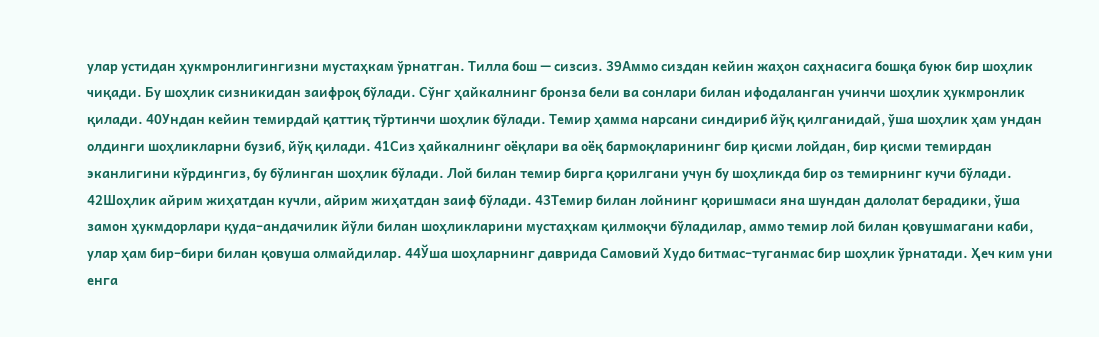улар устидан ҳукмронлигингизни мустаҳкам ўрнатган. Тилла бош — сизсиз. 39Аммо сиздан кейин жаҳон саҳнасига бошқа буюк бир шоҳлик чиқади. Бу шоҳлик сизникидан заифроқ бўлади. Сўнг ҳайкалнинг бронза бели ва сонлари билан ифодаланган учинчи шоҳлик ҳукмронлик қилади. 40Ундан кейин темирдай қаттиқ тўртинчи шоҳлик бўлади. Темир ҳамма нарсани синдириб йўқ қилганидай, ўша шоҳлик ҳам ундан олдинги шоҳликларни бузиб, йўқ қилади. 41Сиз ҳайкалнинг оёқлари ва оёқ бармоқларининг бир қисми лойдан, бир қисми темирдан эканлигини кўрдингиз, бу бўлинган шоҳлик бўлади. Лой билан темир бирга қорилгани учун бу шоҳликда бир оз темирнинг кучи бўлади. 42Шоҳлик айрим жиҳатдан кучли, айрим жиҳатдан заиф бўлади. 43Темир билан лойнинг қоришмаси яна шундан далолат берадики, ўша замон ҳукмдорлари қуда–андачилик йўли билан шоҳликларини мустаҳкам қилмоқчи бўладилар, аммо темир лой билан қовушмагани каби, улар ҳам бир–бири билан қовуша олмайдилар. 44Ўша шоҳларнинг даврида Самовий Худо битмас–туганмас бир шоҳлик ўрнатади. Ҳеч ким уни енга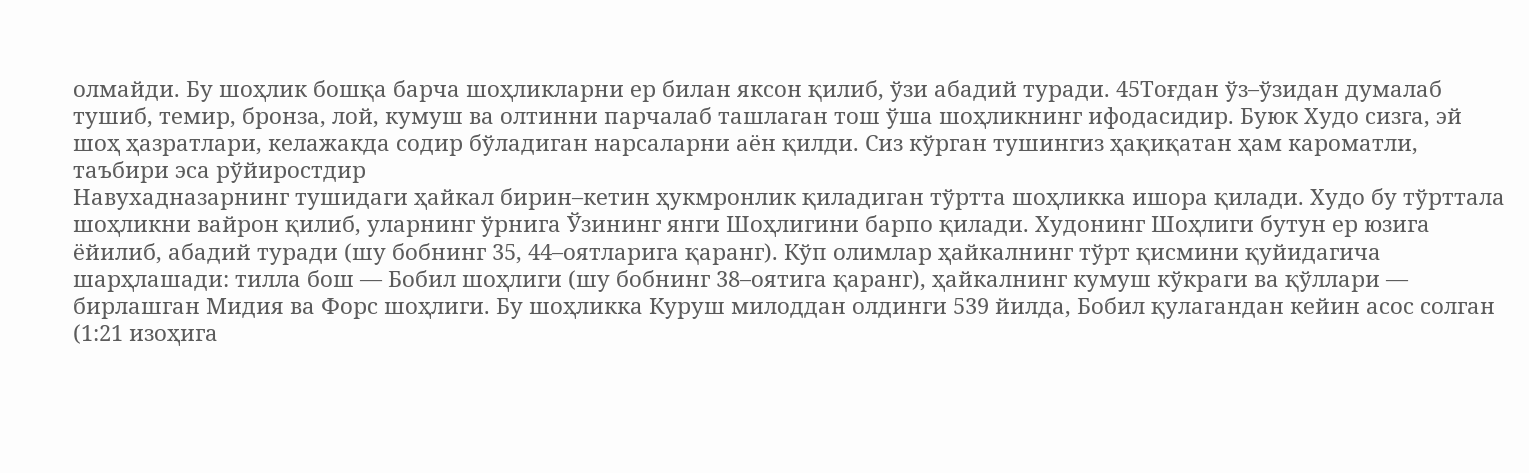олмайди. Бу шоҳлик бошқа барча шоҳликларни ер билан яксон қилиб, ўзи абадий туради. 45Тоғдан ўз–ўзидан думалаб тушиб, темир, бронза, лой, кумуш ва олтинни парчалаб ташлаган тош ўша шоҳликнинг ифодасидир. Буюк Худо сизга, эй шоҳ ҳазратлари, келажакда содир бўладиган нарсаларни аён қилди. Сиз кўрган тушингиз ҳақиқатан ҳам кароматли, таъбири эса рўйиростдир
Навухадназарнинг тушидаги ҳайкал бирин–кетин ҳукмронлик қиладиган тўртта шоҳликка ишора қилади. Худо бу тўрттала шоҳликни вайрон қилиб, уларнинг ўрнига Ўзининг янги Шоҳлигини барпо қилади. Худонинг Шоҳлиги бутун ер юзига ёйилиб, абадий туради (шу бобнинг 35, 44–оятларига қаранг). Кўп олимлар ҳайкалнинг тўрт қисмини қуйидагича шарҳлашади: тилла бош — Бобил шоҳлиги (шу бобнинг 38–оятига қаранг), ҳайкалнинг кумуш кўкраги ва қўллари — бирлашган Мидия ва Форс шоҳлиги. Бу шоҳликка Куруш милоддан олдинги 539 йилда, Бобил қулагандан кейин асос солган (1:21 изоҳига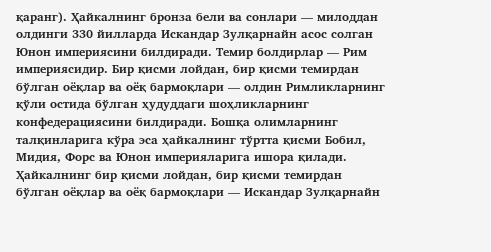қаранг). Ҳайкалнинг бронза бели ва сонлари — милоддан олдинги 330 йилларда Искандар Зулқарнайн асос солган Юнон империясини билдиради. Темир болдирлар — Рим империясидир. Бир қисми лойдан, бир қисми темирдан бўлган оёқлар ва оёқ бармоқлари — олдин Римликларнинг қўли остида бўлган ҳудуддаги шоҳликларнинг конфедерациясини билдиради. Бошқа олимларнинг талқинларига кўра эса ҳайкалнинг тўртта қисми Бобил, Мидия, Форс ва Юнон империяларига ишора қилади. Ҳайкалнинг бир қисми лойдан, бир қисми темирдан бўлган оёқлар ва оёқ бармоқлари — Искандар Зулқарнайн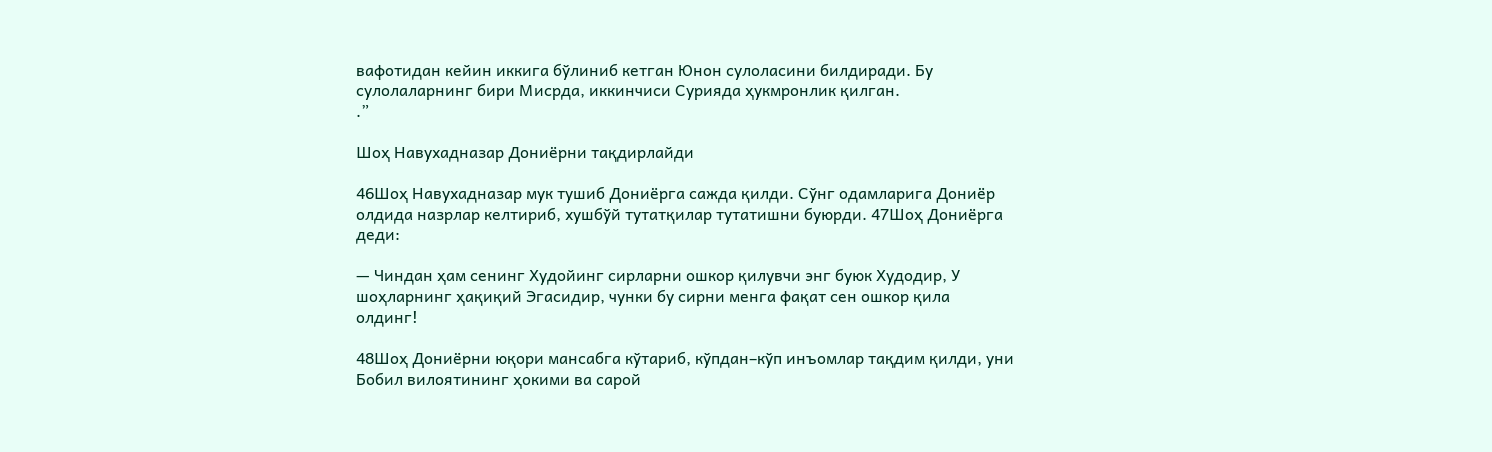вафотидан кейин иккига бўлиниб кетган Юнон сулоласини билдиради. Бу сулолаларнинг бири Мисрда, иккинчиси Сурияда ҳукмронлик қилган.
.”

Шоҳ Навухадназар Дониёрни тақдирлайди

46Шоҳ Навухадназар мук тушиб Дониёрга сажда қилди. Сўнг одамларига Дониёр олдида назрлар келтириб, хушбўй тутатқилар тутатишни буюрди. 47Шоҳ Дониёрга деди:

— Чиндан ҳам сенинг Худойинг сирларни ошкор қилувчи энг буюк Худодир, У шоҳларнинг ҳақиқий Эгасидир, чунки бу сирни менга фақат сен ошкор қила олдинг!

48Шоҳ Дониёрни юқори мансабга кўтариб, кўпдан–кўп инъомлар тақдим қилди, уни Бобил вилоятининг ҳокими ва сарой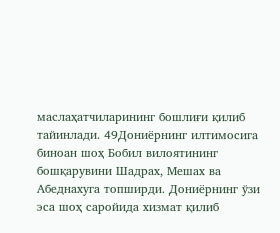маслаҳатчиларининг бошлиғи қилиб тайинлади. 49Дониёрнинг илтимосига биноан шоҳ Бобил вилоятининг бошқарувини Шадрах, Мешах ва Абеднахуга топширди. Дониёрнинг ўзи эса шоҳ саройида хизмат қилиб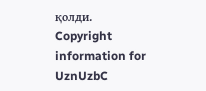қолди.
Copyright information for UznUzbC